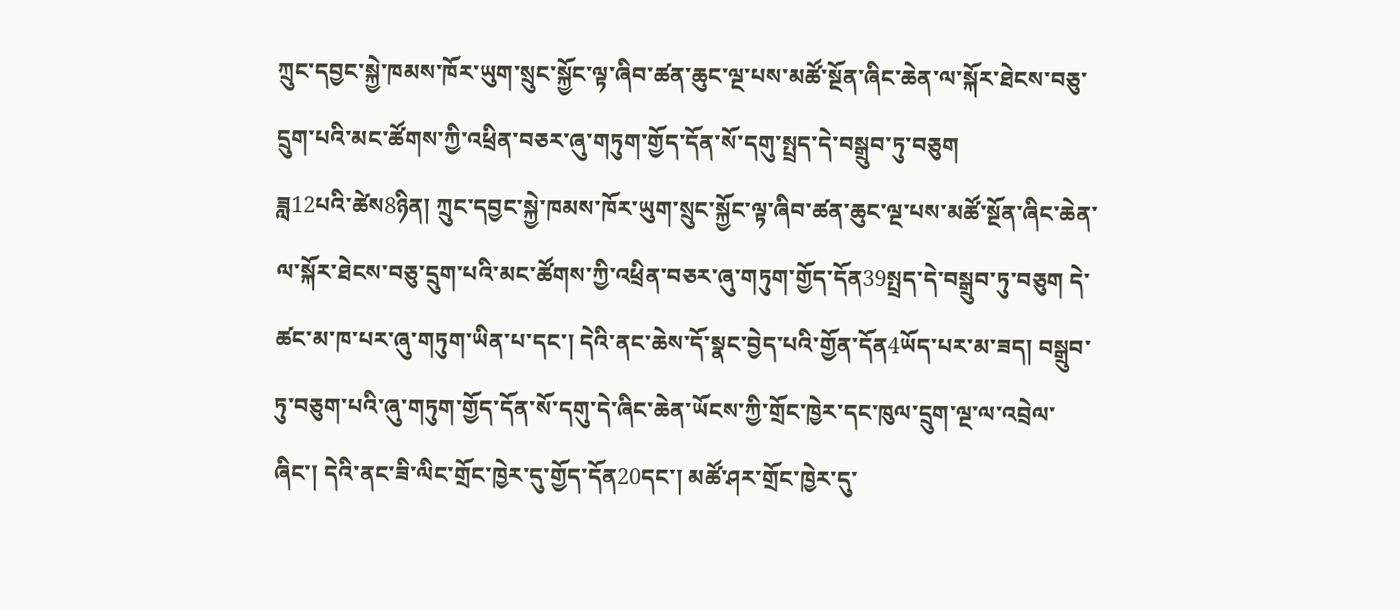ཀྲུང་དབྱང་སྐྱེ་ཁམས་ཁོར་ཡུག་སྲུང་སྐྱོང་ལྟ་ཞིབ་ཚན་ཆུང་ལྔ་པས་མཚོ་སྔོན་ཞིང་ཆེན་ལ་སྐོར་ཐེངས་བཅུ་དྲུག་པའི་མང་ཚོགས་ཀྱི་འཕྲིན་བཅར་ཞུ་གཏུག་གྱོད་དོན་སོ་དགུ་སྤྲད་དེ་བསྒྲུབ་ཏུ་བཅུག
ཟླ12པའི་ཚེས8ཉིན། ཀྲུང་དབྱང་སྐྱེ་ཁམས་ཁོར་ཡུག་སྲུང་སྐྱོང་ལྟ་ཞིབ་ཚན་ཆུང་ལྔ་པས་མཚོ་སྔོན་ཞིང་ཆེན་ལ་སྐོར་ཐེངས་བཅུ་དྲུག་པའི་མང་ཚོགས་ཀྱི་འཕྲིན་བཅར་ཞུ་གཏུག་གྱོད་དོན39སྤྲད་དེ་བསྒྲུབ་ཏུ་བཅུག དེ་ཚང་མ་ཁ་པར་ཞུ་གཏུག་ཡིན་པ་དང་། དེའི་ནང་ཆེས་དོ་སྣང་བྱེད་པའི་གྱོན་དོན4ཡོད་པར་མ་ཟད། བསྒྲུབ་ཏུ་བཅུག་པའི་ཞུ་གཏུག་གྱོད་དོན་སོ་དགུ་དེ་ཞིང་ཆེན་ཡོངས་ཀྱི་གྲོང་ཁྱེར་དང་ཁུལ་དྲུག་ལྔ་ལ་འབྲེལ་ཞིང་། དེའི་ནང་ཟི་ལིང་གྲོང་ཁྱེར་དུ་གྱོད་དོན20དང་། མཚོ་ཤར་གྲོང་ཁྱེར་དུ་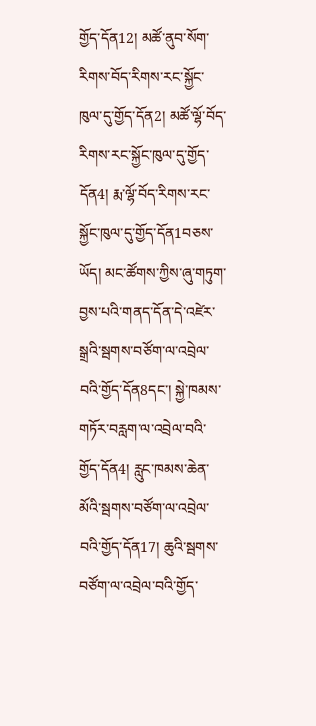གྱོད་དོན12། མཚོ་ནུབ་སོག་རིགས་བོད་རིགས་རང་སྐྱོང་ཁུལ་དུ་གྱོད་དོན2། མཚོ་ལྷོ་བོད་རིགས་རང་སྐྱོང་ཁུལ་དུ་གྱོད་དོན4། རྨ་ལྷོ་བོད་རིགས་རང་སྐྱོང་ཁུལ་དུ་གྱོད་དོན1བཅས་ཡོད། མང་ཚོགས་ཀྱིས་ཞུ་གཏུག་བྱས་པའི་གནད་དོན་དེ་འཛེར་སྒྲའི་སྦགས་བཙོག་ལ་འབྲེལ་བའི་གྱོད་དོན8དང་། སྐྱེ་ཁམས་གཏོར་བརླག་ལ་འབྲེལ་བའི་གྱོད་དོན4། རླུང་ཁམས་ཆེན་མོའི་སྦགས་བཙོག་ལ་འབྲེལ་བའི་གྱོད་དོན17། ཆུའི་སྦགས་བཙོག་ལ་འབྲེལ་བའི་གྱོད་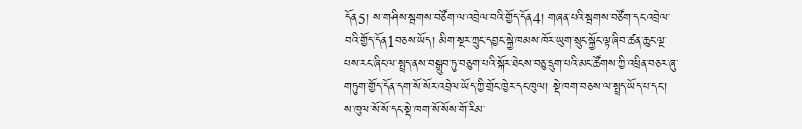དོན5། ས་གཤིས་སྦགས་བཙོག་ལ་འབྲེལ་བའི་གྱོད་དོན4། གཞན་པའི་སྦགས་བཙོག་དང་འབྲེལ་བའི་གྱོད་དོན1བཅས་ཡོད། མིག་སྔར་ཀྲུང་དབྱང་སྐྱེ་ཁམས་ཁོར་ཡུག་སྲུང་སྐྱོང་ལྟ་ཞིབ་ཚན་ཆུང་ལྔ་པས་རང་ཞིང་ལ་སྤྲད་ནས་བསྒྲུབ་ཏུ་བཅུག་པའི་སྐོར་ཐེངས་བཅུ་དྲུག་པའི་མང་ཚོགས་ཀྱི་འཕྲིན་བཅར་ཞུ་གཏུག་གྱོད་དོན་དག་སོ་སོར་འབྲེལ་ཡོད་ཀྱི་གྲོང་ཁྱེར་དང་ཁུལ། སྡེ་ཁག་བཅས་ལ་སྤྲད་ཡོད་པ་དང་། ས་ཁུལ་སོ་སོ་དང་སྡེ་ཁག་སོ་སོས་གོ་རིམ་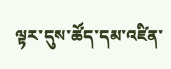ལྟར་དུས་ཚོད་དམ་འཛིན་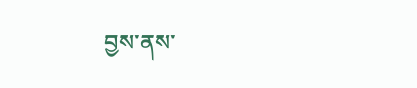བྱས་ནས་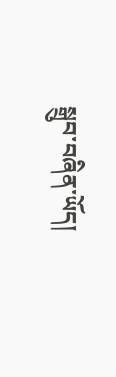སྒྲུབ་བཞིན་ཡོད།